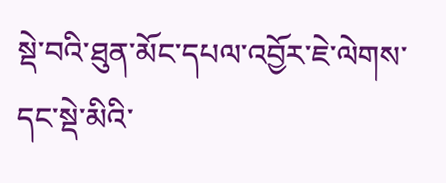སྡེ་བའི་ཐུན་མོང་དཔལ་འབྱོར་ཇེ་ལེགས་དང་སྡེ་མིའི་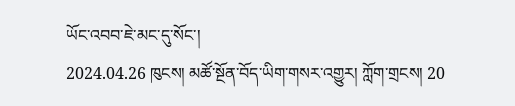ཡོང་འབབ་ཇེ་མང་དུ་སོང་།
2024.04.26 ཁུངས། མཚོ་སྔོན་བོད་ཡིག་གསར་འགྱུར། ཀློག་གྲངས། 20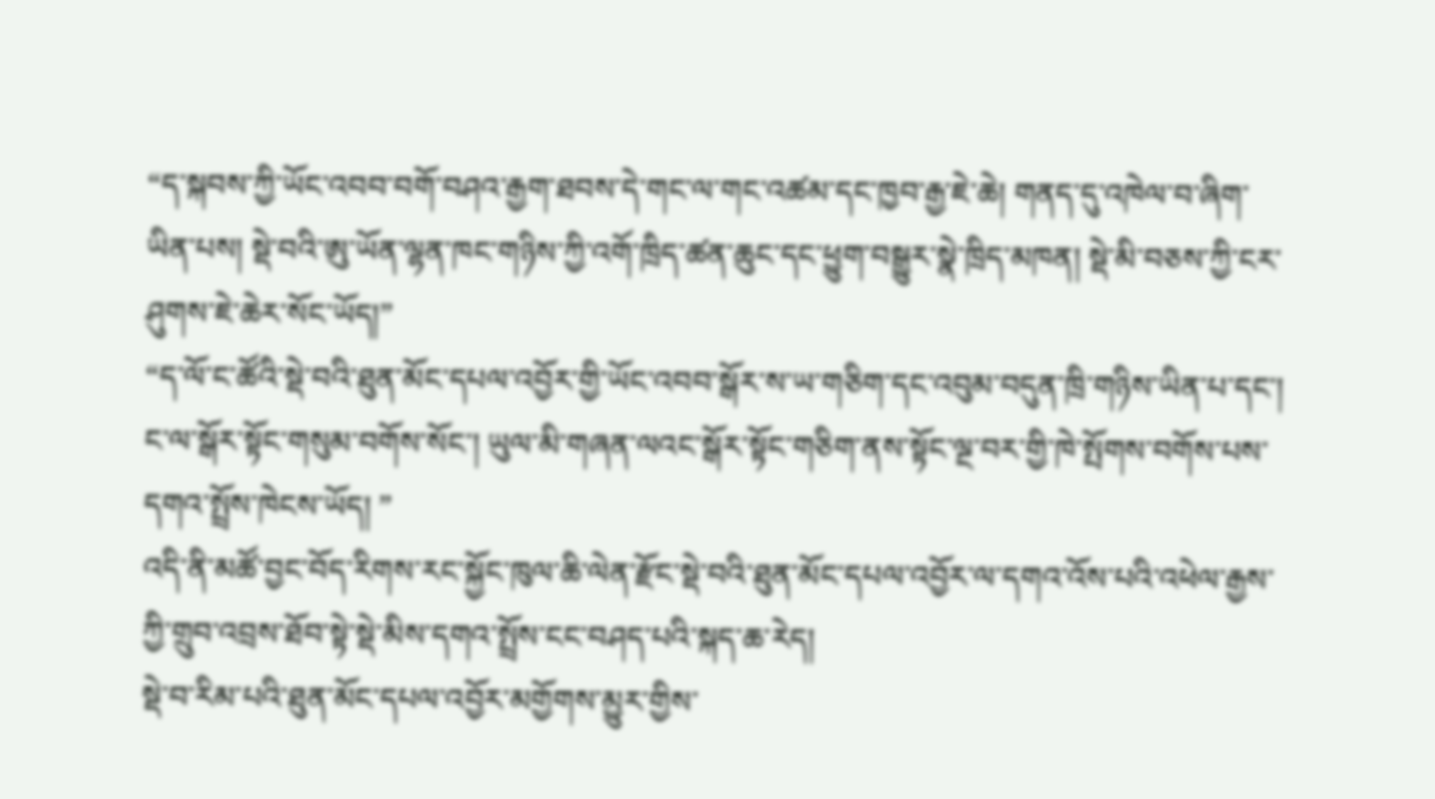“ད་སྐབས་ཀྱི་ཡོང་འབབ་བགོ་བཤའ་རྒྱག་ཐབས་དེ་གང་ལ་གང་འཚམ་དང་ཁྱབ་རྒྱ་ཇེ་ཆེ། གནད་དུ་འཁེལ་བ་ཞིག་ཡིན་པས། སྡེ་བའི་ཨུ་ཡོན་ལྷན་ཁང་གཉིས་ཀྱི་འགོ་ཁྲིད་ཚན་ཆུང་དང་ཕྱུག་བསྒྱུར་སྣེ་ཁྲིད་མཁན། སྡེ་མི་བཅས་ཀྱི་ངར་ཤུགས་ཇེ་ཆེར་སོང་ཡོད།”
“ད་ལོ་ང་ཚོའི་སྡེ་བའི་ཐུན་མོང་དཔལ་འབྱོར་གྱི་ཡོང་འབབ་སྒོར་ས་ཡ་གཅིག་དང་འབུམ་བདུན་ཁྲི་གཉིས་ཡིན་པ་དང་། ང་ལ་སྒོར་སྟོང་གསུམ་བགོས་སོང་། ཡུལ་མི་གཞན་ལའང་སྒོར་སྟོང་གཅིག་ནས་སྟོང་ལྔ་བར་གྱི་ཁེ་སྤོགས་བགོས་པས་དགའ་སྤྲོས་ཁེངས་ཡོད། ”
འདི་ནི་མཚོ་བྱང་བོད་རིགས་རང་སྐྱོང་ཁུལ་ཆི་ལེན་རྫོང་སྡེ་བའི་ཐུན་མོང་དཔལ་འབྱོར་ལ་དགའ་འོས་པའི་འཕེལ་རྒྱས་ཀྱི་གྲུབ་འབྲས་ཐོབ་སྟེ་སྡེ་མིས་དགའ་སྤྲོས་ངང་བཤད་པའི་སྐད་ཆ་རེད།
སྡེ་བ་རིམ་པའི་ཐུན་མོང་དཔལ་འབྱོར་མགྱོགས་མྱུར་གྱིས་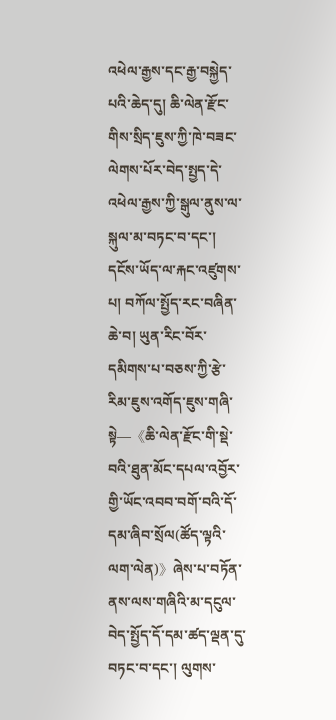འཕེལ་རྒྱས་དང་རྒྱ་བསྐྱེད་པའི་ཆེད་དུ། ཆི་ལེན་རྫོང་གིས་སྲིད་ཇུས་ཀྱི་ཁེ་བཟང་ལེགས་པོར་བེད་སྤྱད་དེ་འཕེལ་རྒྱས་ཀྱི་སྒུལ་ནུས་ལ་སྐུལ་མ་བཏང་བ་དང་། དངོས་ཡོད་ལ་རྐང་འཛུགས་པ། བཀོལ་སྤྱོད་རང་བཞིན་ཆེ་བ། ཡུན་རིང་བོར་དམིགས་པ་བཅས་ཀྱི་རྩེ་རིམ་ཇུས་འགོད་ཇུས་གཞི་སྟེ—《ཆི་ལེན་རྫོང་གི་སྡེ་བའི་ཐུན་མོང་དཔལ་འབྱོར་གྱི་ཡོང་འབབ་བགོ་བའི་དོ་དམ་ཞིབ་སྲོལ(ཚོད་ལྟའི་ལག་ལེན)》ཞེས་པ་བཏོན་ནས་ལས་གཞིའི་མ་དངུལ་བེད་སྤྱོད་དོ་དམ་ཚད་ལྡན་དུ་བཏང་བ་དང་། ལུགས་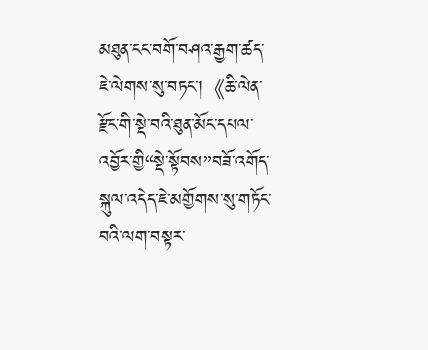མཐུན་ངང་བགོ་བཤའ་རྒྱག་ཚད་ཇེ་ལེགས་སུ་བཏང་།《ཆི་ལེན་རྫོང་གི་སྡེ་བའི་ཐུན་མོང་དཔལ་འབྱོར་གྱི“སྡེ་སྟོབས”བཟོ་འགོད་སྐུལ་འདེད་ཇེ་མགྱོགས་སུ་གཏོང་བའི་ལག་བསྟར་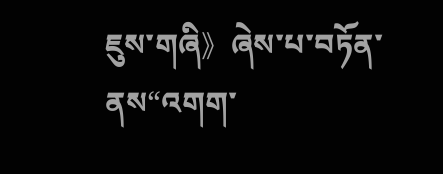ཇུས་གཞི》ཞེས་པ་བཏོན་ནས“འགག་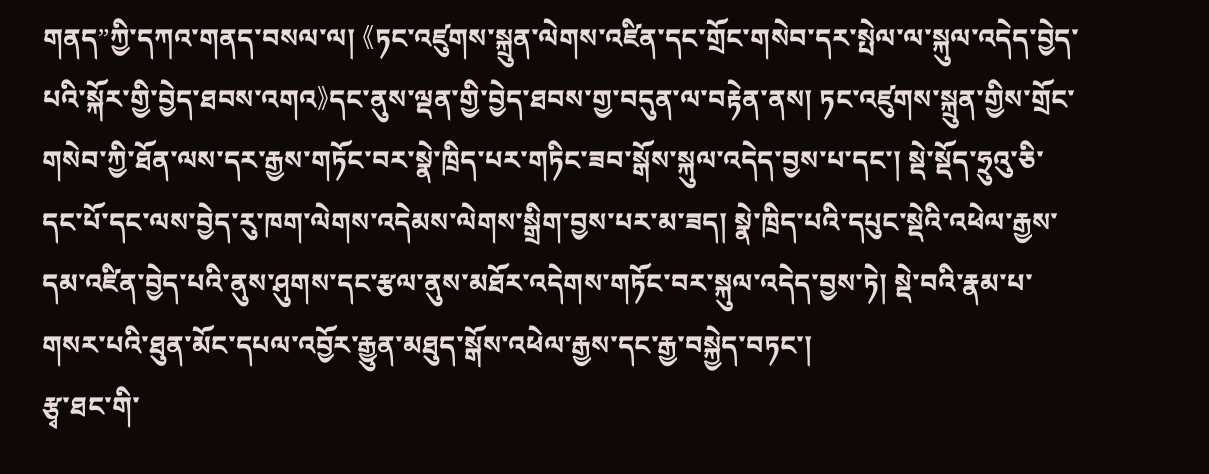གནད”ཀྱི་དཀའ་གནད་བསལ་ལ། 《ཏང་འཛུགས་སྐྲུན་ལེགས་འཛིན་དང་གྲོང་གསེབ་དར་སྤེལ་ལ་སྐུལ་འདེད་བྱེད་པའི་སྐོར་གྱི་བྱེད་ཐབས་འགའ》དང་ནུས་ལྡན་གྱི་བྱེད་ཐབས་གྱ་བདུན་ལ་བརྟེན་ནས། ཏང་འཛུགས་སྐྲུན་གྱིས་གྲོང་གསེབ་ཀྱི་ཐོན་ལས་དར་རྒྱས་གཏོང་བར་སྣེ་ཁྲིད་པར་གཏིང་ཟབ་སྒོས་སྐུལ་འདེད་བྱས་པ་དང་། སྡེ་སྡོད་ཧྲུའུ་ཅི་དང་པོ་དང་ལས་བྱེད་རུ་ཁག་ལེགས་འདེམས་ལེགས་སྒྲིག་བྱས་པར་མ་ཟད། སྣེ་ཁྲིད་པའི་དཔུང་སྡེའི་འཕེལ་རྒྱས་དམ་འཛིན་བྱེད་པའི་ནུས་ཤུགས་དང་རྩལ་ནུས་མཐོར་འདེགས་གཏོང་བར་སྐུལ་འདེད་བྱས་ཏེ། སྡེ་བའི་རྣམ་པ་གསར་པའི་ཐུན་མོང་དཔལ་འབྱོར་རྒྱུན་མཐུད་སྒོས་འཕེལ་རྒྱས་དང་རྒྱ་བསྐྱེད་བཏང་།
རྩྭ་ཐང་གི་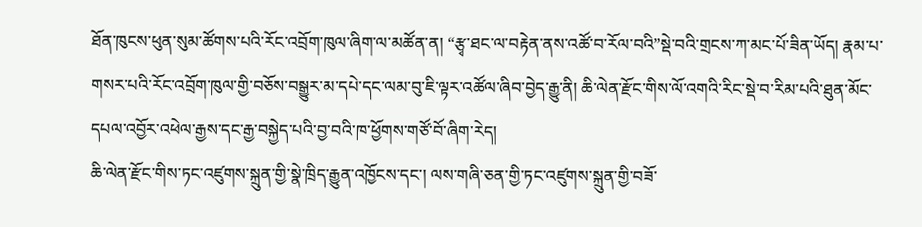ཐོན་ཁུངས་ཕུན་སུམ་ཚོགས་པའི་རོང་འབྲོག་ཁུལ་ཞིག་ལ་མཚོན་ན། “རྩྭ་ཐང་ལ་བརྟེན་ནས་འཚོ་བ་རོལ་བའི”སྡེ་བའི་གྲངས་ཀ་མང་པོ་ཟིན་ཡོད། རྣམ་པ་གསར་པའི་རོང་འབྲོག་ཁུལ་གྱི་བཅོས་བསྒྱུར་མ་དཔེ་དང་ལམ་བུ་ཇི་ལྟར་འཚོལ་ཞིབ་བྱེད་རྒྱུ་ནི། ཆི་ལེན་རྫོང་གིས་ལོ་འགའི་རིང་སྡེ་བ་རིམ་པའི་ཐུན་མོང་དཔལ་འབྱོར་འཕེལ་རྒྱས་དང་རྒྱ་བསྐྱེད་པའི་བྱ་བའི་ཁ་ཕྱོགས་གཙོ་བོ་ཞིག་རེད།
ཆི་ལེན་རྫོང་གིས་ཏང་འཛུགས་སྐྲུན་གྱི་སྣེ་ཁྲིད་རྒྱུན་འཁྱོངས་དང་། ལས་གཞི་ཅན་གྱི་ཏང་འཛུགས་སྐྲུན་གྱི་བཟོ་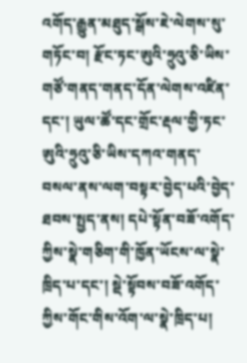འགོད་རྒྱུན་མཐུད་སྒོས་ཇེ་ལེགས་སུ་གཏོང་བ། རྫོང་ཏང་ཨུའི་ཧྲུའུ་ཅི་ཡིས་གཙོ་གནད་གནད་དོན་ལེགས་འཛིན་དང་། ཡུལ་ཚོ་དང་གྲོང་རྡལ་གྱི་ཏང་ཨུའི་ཧྲུའུ་ཅི་ཡིས་དཀའ་གནད་བསལ་ནས་ལག་བསྟར་བྱེད་པའི་བྱེད་ཐབས་སྤྱད་ནས། དཔེ་སྟོན་བཟོ་འགོད་ཀྱིས་སྣེ་གཅིག་གི་ཁྱོན་ཡོངས་ལ་སྣེ་ཁྲིད་པ་དང་། སྡེ་སྟོབས་བཟོ་འགོད་ཀྱིས་གོང་གིས་འོག་ལ་སྣེ་ཁྲིད་པ།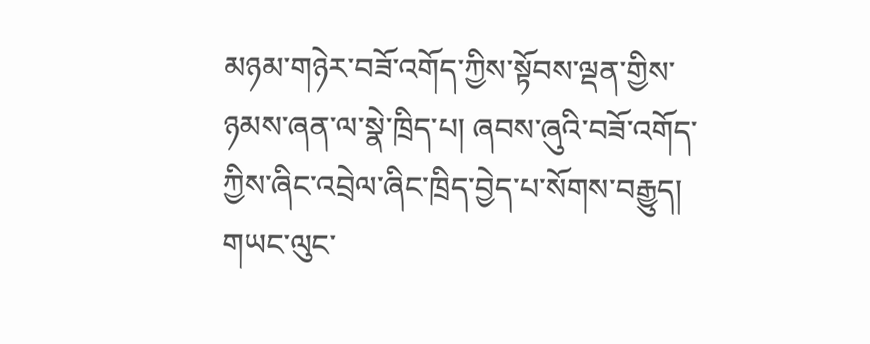མཉམ་གཉེར་བཟོ་འགོད་ཀྱིས་སྟོབས་ལྡན་གྱིས་ཉམས་ཞན་ལ་སྣེ་ཁྲིད་པ། ཞབས་ཞུའི་བཟོ་འགོད་ཀྱིས་ཞིང་འབྲེལ་ཞིང་ཁྲིད་བྱེད་པ་སོགས་བརྒྱུད། གཡང་ལུང་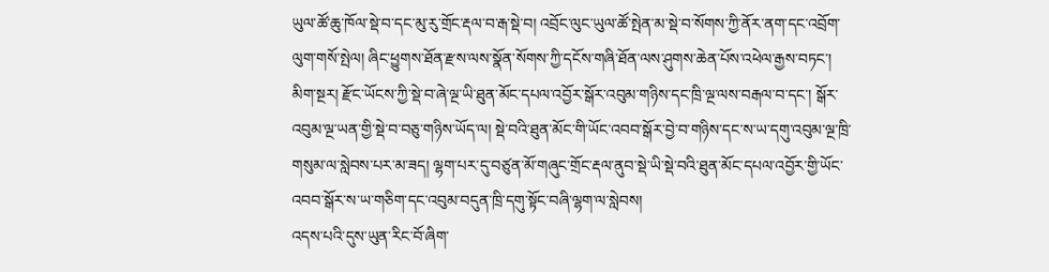ཡུལ་ཚོ་ཆུ་ཁོལ་སྡེ་བ་དང་མུ་རུ་གྲོང་རྡལ་བ་རྒ་སྡེ་བ། འབྲོང་ལུང་ཡུལ་ཚོ་སྤེན་མ་སྡེ་བ་སོགས་ཀྱི་ནོར་ནག་དང་འབྲོག་ལུག་གསོ་སྤེལ། ཞིང་ཕྱུགས་ཐོན་རྫས་ལས་སྣོན་སོགས་ཀྱི་དངོས་གཞི་ཐོན་ལས་ཤུགས་ཆེན་པོས་འཕེལ་རྒྱས་བཏང་། མིག་སྔར། རྫོང་ཡོངས་ཀྱི་སྡེ་བ་ཞེ་ལྔ་ཡི་ཐུན་མོང་དཔལ་འབྱོར་སྒོར་འབུམ་གཉིས་དང་ཁྲི་ལྔ་ལས་བརྒལ་བ་དང་། སྒོར་འབུམ་ལྔ་ཡན་གྱི་སྡེ་བ་བཅུ་གཉིས་ཡོད་ལ། སྡེ་བའི་ཐུན་མོང་གི་ཡོང་འབབ་སྒོར་བྱེ་བ་གཉིས་དང་ས་ཡ་དགུ་འབུམ་ལྔ་ཁྲི་གསུམ་ལ་སླེབས་པར་མ་ཟད། ལྷག་པར་དུ་བཙུན་མོ་གཞུང་གྲོང་རྡལ་ནུབ་སྡེ་ཡི་སྡེ་བའི་ཐུན་མོང་དཔལ་འབྱོར་གྱི་ཡོང་འབབ་སྒོར་ས་ཡ་གཅིག་དང་འབུམ་བདུན་ཁྲི་དགུ་སྟོང་བཞི་ལྷག་ལ་སླེབས།
འདས་པའི་དུས་ཡུན་རིང་བོ་ཞིག་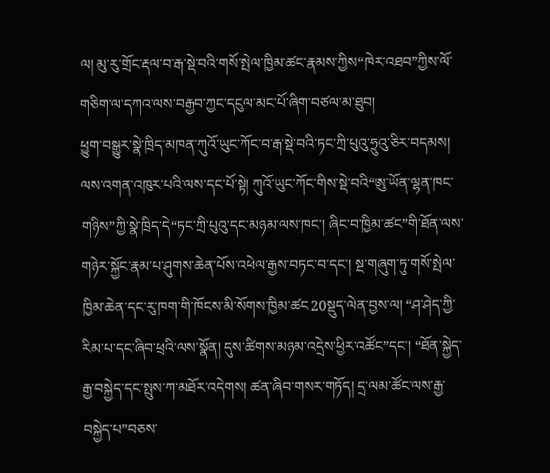ལ། མུ་རུ་གྲོང་རྡལ་བ་རྒ་སྡེ་བའི་གསོ་སྤེལ་ཁྱིམ་ཚང་རྣམས་ཀྱིས“ཁེར་འཐབ”ཀྱིས་ལོ་གཅིག་ལ་དཀའ་ལས་བརྒྱབ་ཀྱང་དངུལ་མང་པོ་ཞིག་བཙལ་མ་ཐུབ།
ཕྱུག་བསྒྱུར་སྣེ་ཁྲིད་མཁན་ཀུའོ་ཡུང་ཀོང་བ་རྒ་སྡེ་བའི་ཏང་ཀྲི་པུའུ་ཧྲུའུ་ཅིར་བདམས།
ལས་འགན་འཁུར་པའི་ལས་དང་པོ་སྟེ། ཀུའོ་ཡུང་ཀོང་གིས་སྡེ་བའི“ཨུ་ཡོན་ལྷན་ཁང་གཉིས”ཀྱི་སྣེ་ཁྲིད་དེ“ཏང་ཀྲི་པུའུ་དང་མཉམ་ལས་ཁང་། ཞིང་བ་ཁྱིམ་ཚང”གི་ཐོན་ལས་གཉེར་སྐྱོང་རྣམ་པ་ཤུགས་ཆེན་པོས་འཕེལ་རྒྱས་བཏང་བ་དང་། སྔ་གཞུག་ཏུ་གསོ་སྤེལ་ཁྱིམ་ཆེན་དང་རུ་ཁག་གི་ཁོངས་མི་སོགས་ཁྱིམ་ཚང20སྡུད་ལེན་བྱས་ལ། “ཤ་ཤེད་ཀྱི་རིམ་པ་དང་ཞིབ་ཕྲའི་ལས་སྣོན། དུས་ཚིགས་མཉམ་འདྲེས་ཕྱིར་འཚོང”དང་། “ཐོན་སྐྱེད་རྒྱ་བསྐྱེད་དང་སྤུས་ཀ་མཐོར་འདེགས། ཚན་ཞིབ་གསར་གཏོད། དྲ་ལམ་ཚོང་ལས་རྒྱ་བསྐྱེད་པ”བཅས་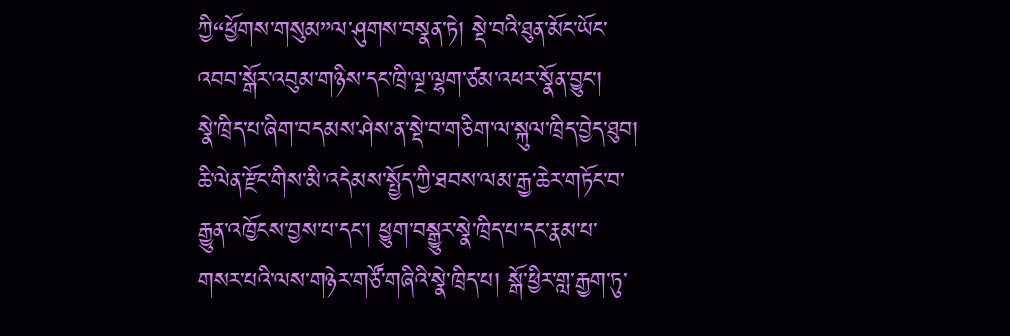ཀྱི“ཕྱོགས་གསུམ”ལ་ཤུགས་བསྣན་ཏེ། སྡེ་བའི་ཐུན་མོང་ཡོང་འབབ་སྒོར་འབུམ་གཉིས་དང་ཁྲི་ལྔ་ལྷག་ཙམ་འཕར་སྣོན་བྱུང་།
སྣེ་ཁྲིད་པ་ཞིག་བདམས་ཤེས་ན་སྡེ་བ་གཅིག་ལ་སྐུལ་ཁྲིད་བྱེད་ཐུབ། ཆི་ལེན་རྫོང་གིས་མི་འདེམས་སྤྱོད་ཀྱི་ཐབས་ལམ་རྒྱ་ཆེར་གཏོང་བ་རྒྱུན་འཁྱོངས་བྱས་པ་དང་། ཕྱུག་བསྒྱུར་སྣེ་ཁྲིད་པ་དང་རྣམ་པ་གསར་པའི་ལས་གཉེར་གཙོ་གཞིའི་སྣེ་ཁྲིད་པ། སྒོ་ཕྱིར་གླ་རྒྱག་ཏུ་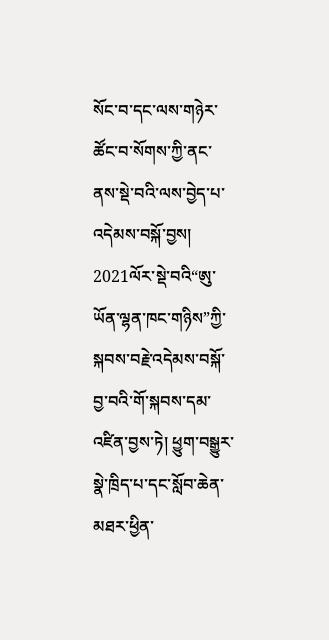སོང་བ་དང་ལས་གཉེར་ཚོང་བ་སོགས་ཀྱི་ནང་ནས་སྡེ་བའི་ལས་བྱེད་པ་འདེམས་བསྐོ་བྱས། 2021ལོར་སྡེ་བའི“ཨུ་ཡོན་ལྷན་ཁང་གཉིས”ཀྱི་སྐབས་བརྗེ་འདེམས་བསྐོ་བྱ་བའི་གོ་སྐབས་དམ་འཛིན་བྱས་ཏེ། ཕྱུག་བསྒྱུར་སྣེ་ཁྲིད་པ་དང་སློབ་ཆེན་མཐར་ཕྱིན་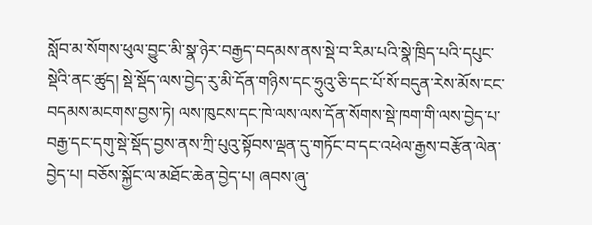སློབ་མ་སོགས་ཕུལ་བྱུང་མི་སྣ་ཉེར་བརྒྱད་བདམས་ནས་སྡེ་བ་རིམ་པའི་སྣེ་ཁྲིད་པའི་དཔུང་སྡེའི་ནང་ཚུད། སྡེ་སྡོད་ལས་བྱེད་རུ་མི་དོན་གཉིས་དང་ཧྲུའུ་ཅི་དང་པོ་སོ་བདུན་རེས་མོས་ངང་བདམས་མངགས་བྱས་ཏེ། ལས་ཁུངས་དང་ཁེ་ལས་ལས་དོན་སོགས་སྡེ་ཁག་གི་ལས་བྱེད་པ་བརྒྱ་དང་དགུ་སྡེ་སྡོད་བྱས་ནས་ཀྲི་པུའུ་སྟོབས་ལྡན་དུ་གཏོང་བ་དང་འཕེལ་རྒྱས་བརྩོན་ལེན་བྱེད་པ། བཅོས་སྐྱོང་ལ་མཐོང་ཆེན་བྱེད་པ། ཞབས་ཞུ་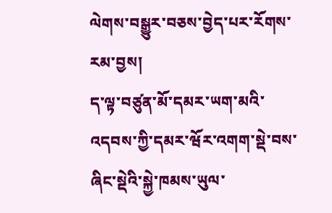ལེགས་བསྒྱུར་བཅས་བྱེད་པར་རོགས་རམ་བྱས།
ད་ལྟ་བཙུན་མོ་དམར་ཡག་མའི་འདབས་ཀྱི་དམར་ཝོར་འགག་སྡེ་བས་ཞིང་སྡེའི་སྐྱེ་ཁམས་ཡུལ་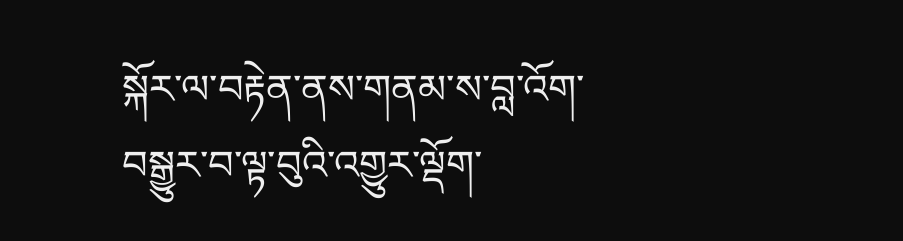སྐོར་ལ་བརྟེན་ནས་གནམ་ས་བླ་འོག་བསྒྱུར་བ་ལྟ་བུའི་འགྱུར་ལྡོག་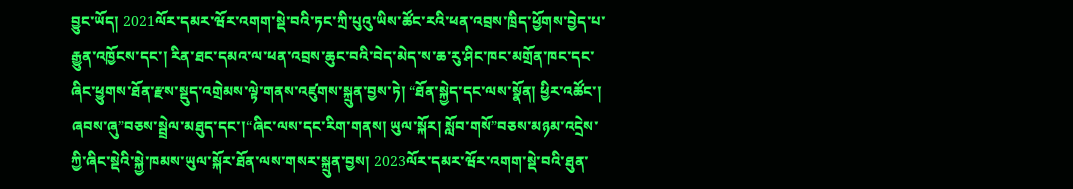བྱུང་ཡོད། 2021ལོར་དམར་ཝོར་འགག་སྡེ་བའི་ཏང་ཀྲི་པུའུ་ཡིས་ཚོང་རའི་ཕན་འབྲས་ཁྲིད་ཕྱོགས་བྱེད་པ་རྒྱུན་འཁྱོངས་དང་། རིན་ཐང་དམའ་ལ་ཕན་འབྲས་ཆུང་བའི་བེད་མེད་ས་ཆ་རུ་ཤིང་ཁང་མགྲོན་ཁང་དང་ཞིང་ཕྱུགས་ཐོན་རྫས་སྡུད་འགྲེམས་ལྟེ་གནས་འཛུགས་སྐྲུན་བྱས་ཏེ། “ཐོན་སྐྱེད་དང་ལས་སྣོན། ཕྱིར་འཚོང་། ཞབས་ཞུ”བཅས་སྦྲེལ་མཐུད་དང་།“ཞིང་ལས་དང་རིག་གནས། ཡུལ་སྐོར། སློབ་གསོ”བཅས་མཉམ་འདྲེས་ཀྱི་ཞིང་སྡེའི་སྐྱེ་ཁམས་ཡུལ་སྐོར་ཐོན་ལས་གསར་སྐྲུན་བྱས། 2023ལོར་དམར་ཝོར་འགག་སྡེ་བའི་ཐུན་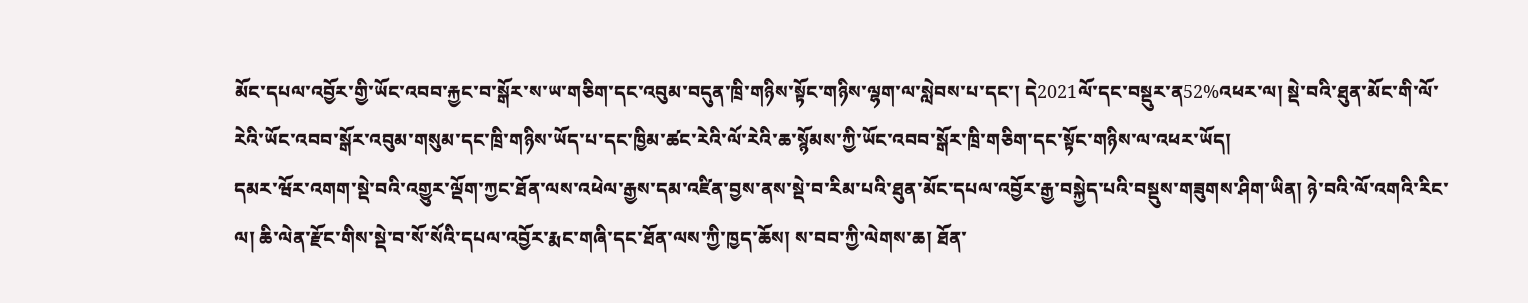མོང་དཔལ་འབྱོར་གྱི་ཡོང་འབབ་རྐྱང་བ་སྒོར་ས་ཡ་གཅིག་དང་འབུམ་བདུན་ཁྲི་གཉིས་སྟོང་གཉིས་ལྷག་ལ་སླེབས་པ་དང་། དེ2021ལོ་དང་བསྡུར་ན52%འཕར་ལ། སྡེ་བའི་ཐུན་མོང་གི་ལོ་རེའི་ཡོང་འབབ་སྒོར་འབུམ་གསུམ་དང་ཁྲི་གཉིས་ཡོད་པ་དང་ཁྱིམ་ཚང་རེའི་ལོ་རེའི་ཆ་སྙོམས་ཀྱི་ཡོང་འབབ་སྒོར་ཁྲི་གཅིག་དང་སྟོང་གཉིས་ལ་འཕར་ཡོད།
དམར་ཝོར་འགག་སྡེ་བའི་འགྱུར་ལྡོག་ཀྱང་ཐོན་ལས་འཕེལ་རྒྱས་དམ་འཛིན་བྱས་ནས་སྡེ་བ་རིམ་པའི་ཐུན་མོང་དཔལ་འབྱོར་རྒྱ་བསྐྱེད་པའི་བསྡུས་གཟུགས་ཤིག་ཡིན། ཉེ་བའི་ལོ་འགའི་རིང་ལ། ཆི་ལེན་རྫོང་གིས་སྡེ་བ་སོ་སོའི་དཔལ་འབྱོར་རྨང་གཞི་དང་ཐོན་ལས་ཀྱི་ཁྱད་ཆོས། ས་བབ་ཀྱི་ལེགས་ཆ། ཐོན་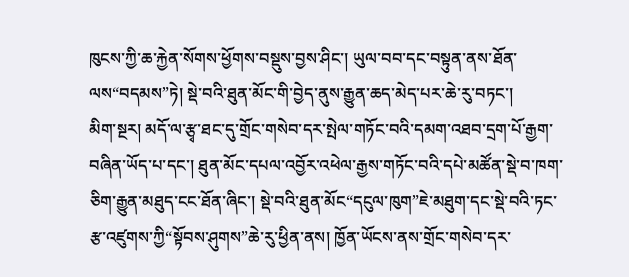ཁུངས་ཀྱི་ཆ་རྐྱེན་སོགས་ཕྱོགས་བསྡུས་བྱས་ཤིང་། ཡུལ་བབ་དང་བསྟུན་ནས་ཐོན་ལས“བདམས”ཏེ། སྡེ་བའི་ཐུན་མོང་གི་བྱེད་ནུས་རྒྱུན་ཆད་མེད་པར་ཆེ་རུ་བཏང་།
མིག་སྔར། མདོ་ལ་རྩྭ་ཐང་དུ་གྲོང་གསེབ་དར་སྤེལ་གཏོང་བའི་དམག་འཐབ་དྲག་པོ་རྒྱག་བཞིན་ཡོད་པ་དང་། ཐུན་མོང་དཔལ་འབྱོར་འཕེལ་རྒྱས་གཏོང་བའི་དཔེ་མཚོན་སྡེ་བ་ཁག་ཅིག་རྒྱུན་མཐུད་ངང་ཐོན་ཞིང་། སྡེ་བའི་ཐུན་མོང“དངུལ་ཁུག”ཇེ་མཐུག་དང་སྡེ་བའི་ཏང་རྩ་འཛུགས་ཀྱི“སྟོབས་ཤུགས”ཆེ་རུ་ཕྱིན་ནས། ཁྱོན་ཡོངས་ནས་གྲོང་གསེབ་དར་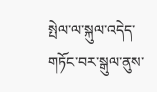སྤེལ་ལ་སྐུལ་འདེད་གཏོང་བར་སྒུལ་ནུས་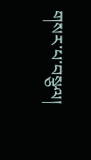གསར་པ་བསྩལ།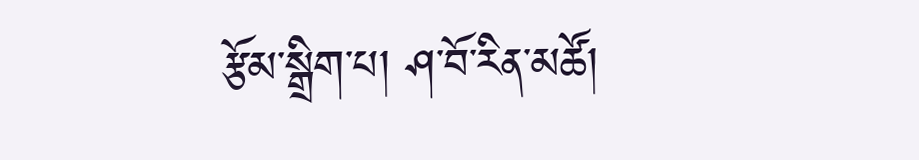རྩོམ་སྒྲིག་པ། ཤ་བོ་རིན་མཚོ།